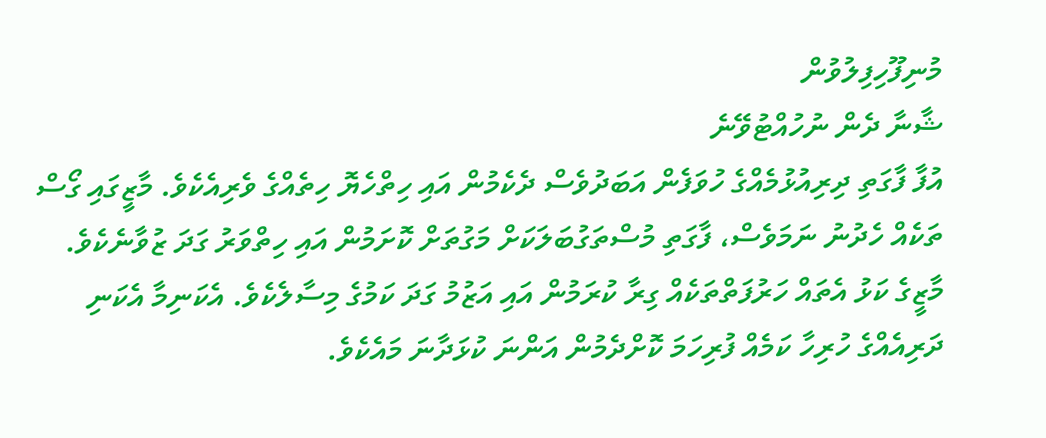މުނިފޫހިފިލުވުން
ޝާނާ ދެން ނުހުއްޓުވޭނެ
އުފާ ފާގަތި ދިރިއުޅުމެއްގެ ހުވަފެން އަބަދުވެސް ދެކެމުން އައި ހިތްހެޔޮ ހިތެއްގެ ވެރިއެކެވެ. މާޒީގައި ގޯސް ތަކެއް ހެދުނު ނަމަވެސް، ފާގަތި މުސްތަގުބަލަކަށް މަގުތަށް ކޮށަމުން އައި ހިތްވަރު ގަދަ ޒުވާނެކެވެ. މާޒީގެ ކަޅު އެތައް ހަރުފަތްތަކެއް ގިރާ ކުރަމުން އައި އަޒުމު ގަދަ ކަމުގެ މިސާލެކެވެ. އެކަނިމާ އެކަނި ދަރިއެއްގެ ހުރިހާ ކަމެއް ފުރިހަމަ ކޮށްދެމުން އަންނަ ކުޅަދާނަ މައެކެވެ.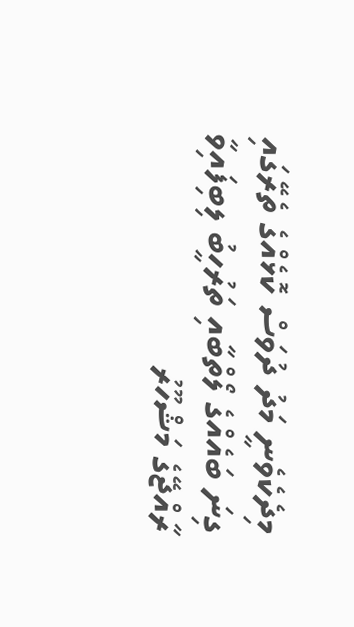މިދެކެވެނީ މަދު ދުވަސް ކޮޅެއްގެ ތެރޭގައި ގިނަ ބައެއްގެ ލޯތްބާއި ތަރުހީބު ލިބިފައިވާ ރާއްޖޭގެ މަޝްހޫރު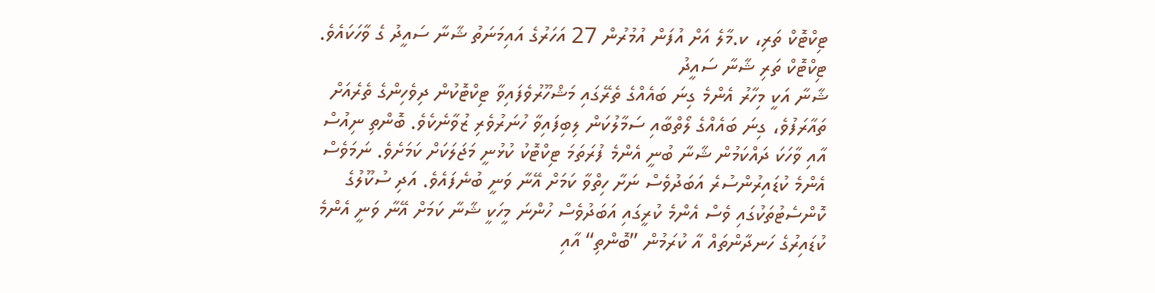ޓިކްޓޮކް ތަރި، ކ.މާލެ އަށް އުފަން އުމުރުން 27 އަހަރުގެ އައިމަނަތު ޝާނާ ސައީދު ގެ ވާހަކައެވެ.
ޓިކްޓޮކް ތަރި ޝާނާ ސައީދު
ޝާނާ އަކީ މިހާރު އެންމެ ގިނަ ބައެއްގެ ތެރޭގައި މަޝްހޫރުވެފައިވާ ޓިކްޓޮކުން ދިވެހިންގެ ތެރެއަށް ތައާރަފުވެ، ގިނަ ބައެއްގެ ލޯތްބާއި ސަމާލުކަން ލިބިފައިވާ ހުނަރުވެރި ޒުވާނެކެވެ. ބޮންތި ނިއުސް އާއި ވާހަކަ ދައްކަމުން ޝާނާ ބުނީ އެންމެ ފުރަތަމަ ޓިކްޓޮކު ކުޅުނީ މަޖަލަކަށް ކަމަށެވެ. ނަމަވެސް އެންމެ ކުޑައިރުންސުރެ އަބަދުވެސް ނަށާ ހިތްވާ ކަމަށް އޭނާ ވަނީ ބުނެފައެވެ. އަދި ސުކޫލުގެ ކޮންސެޓުތަކުގައި ވެސް އެންމެ ކުރީގައި އަބަދުވެސް ހުންނަ މީހަކީ ޝާނާ ކަމަށް އޭނާ ވަނީ އެންމެ ކުޑައިރުގެ ހަނދާންތައް އާ ކުރަމުން ”ބޮންތި“ އާއި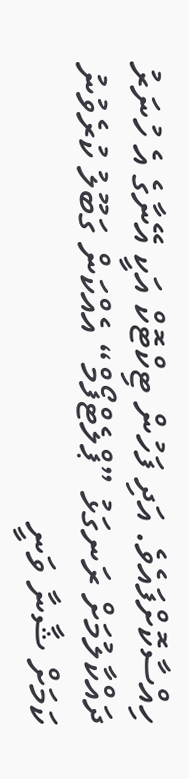ހިއްސާކޮށްފައެވެ. އަދި ފަހުން ޓިކްޓޮކް އަކީ އޭނާގެ އެ ހުނަރު ދައްކާލުމަށް ރަނގަޅު ”ޕްލެޓްފޯމް“ އެއްކަން ގަބޫލު ކުރެވުނު ކަމަށް ޝާނާ ވަނީ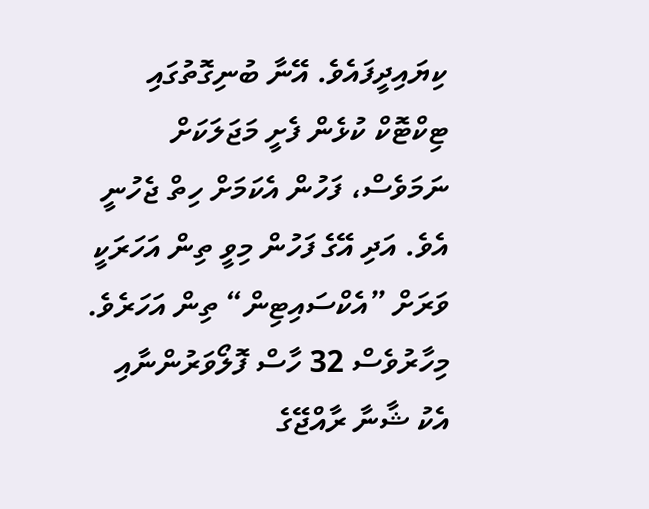ކިޔައިދީފައެވެ. އޭނާ ބުނިގޮތުގައި ޓިކްޓޮކް ކުޅެން ފެށީ މަޖަލަކަށް ނަމަވެސް، ފަހުން އެކަމަށް ހިތް ޖެހުނީ އެވެ. އަދި އޭގެ ފަހުން މިވީ ތިން އަހަރަކީ ވަރަށް ”އެކްސައިޓިން“ ތިން އަހަރެވެ. މިހާރުވެސް 32 ހާސް ފޮލޯވަރުންނާއި އެކު ޝާނާ ރާއްޖޭގެ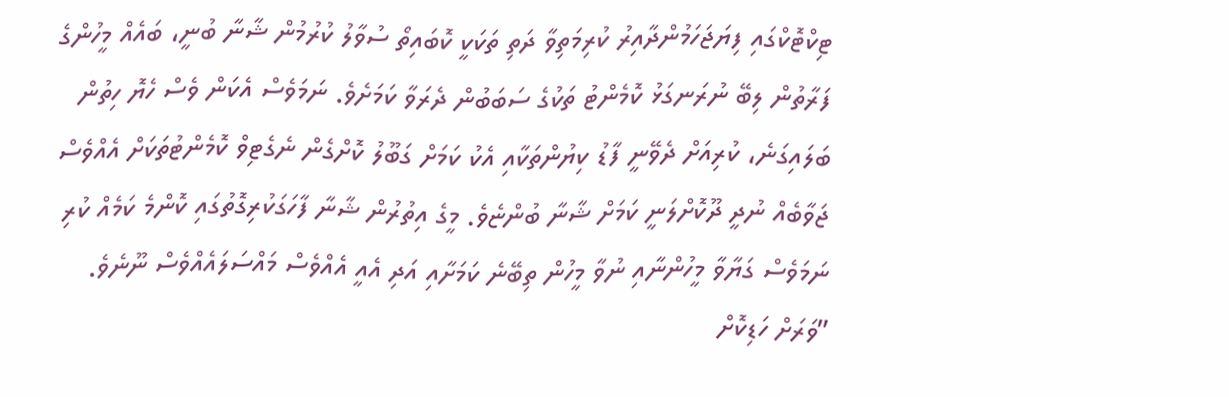ޓިކްޓޮކްގައި ފިޔަޖަހަމުންދާއިރު ކުރިމަތިވާ ދަތި ތަކަކީ ކޮބައިތޯ ސުވާލު ކުރުމުން ޝާނާ ބުނީ، ބައެއް މީހުންގެ ފަރާތުން ލިބޭ ނުރަނގަޅު ކޮމެންޓު ތަކުގެ ސަބަބުން ދެރަވާ ކަމަށެވެ. ނަމަވެސް އެކަން ވެސް ހެޔޮ ހިތުން ބަލައިގަނެ، ކުރިއަށް ދެވޭނީ ފާޑު ކިޔުންތަކާއި އެކު ކަމަށް ގަބޫލު ކޮށްގެން ނެގެޓިވް ކޮމެންޓުތަކަށް އެއްވެސް ޖަވާބެއް ނުދީ ދޫކޮށްލަނީ ކަމަށް ޝާނާ ބުންޏެވެ. މީގެ އިތުރުން ޝާނާ ފާހަގަކުރިގޮތުގައި ކޮންމެ ކަމެއް ކުރި ނަމަވެސް ގަޔާވާ މީހުންނާއި ނުވާ މީހުން ތިބޭނެ ކަމަށާއި އަދި އެއީ އެއްވެސް މައްސަލައެއްވެސް ނޫނެވެ.
”ވަރަށް ހަޑިކޮށް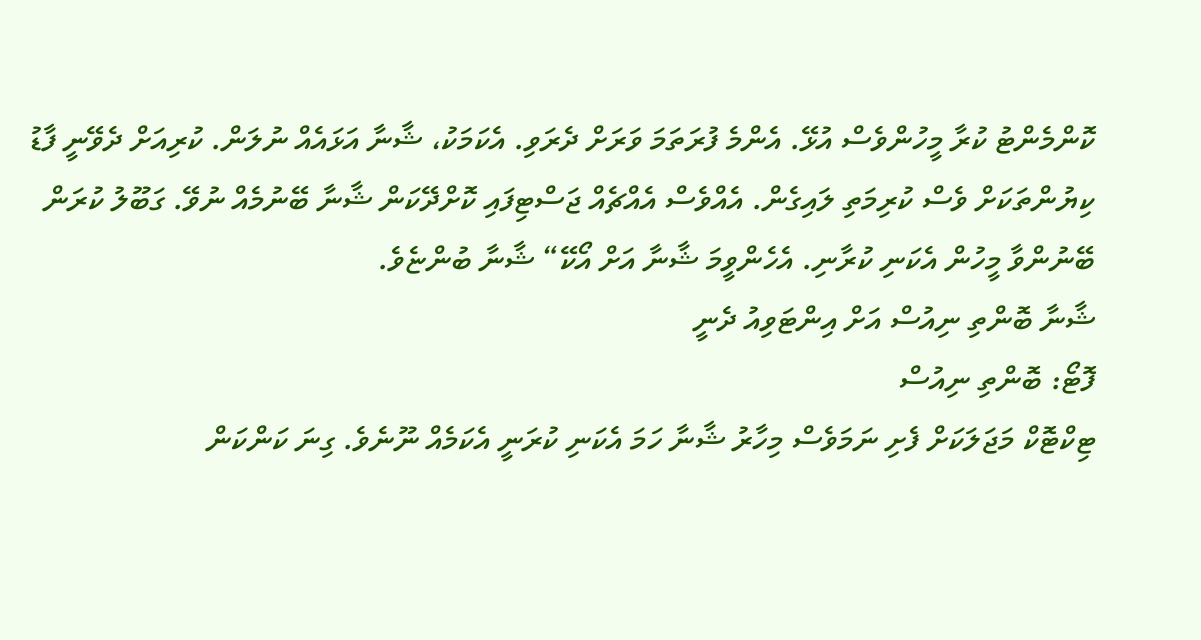ކޮންމެންޓު ކުރާ މީހުންވެސް އުޅޭ. އެންމެ ފުރަތަމަ ވަރަށް ދެރަވި. އެކަމަކު، ޝާނާ އަޅައެއް ނުލަން. ކުރިއަށް ދެވޭނީ ފާޑު ކިޔުންތަކަށް ވެސް ކުރިމަތި ލައިގެން. އެއްވެސް އެއްޗެއް ޖަސްޓިފައި ކޮށްދޭކަން ޝާނާ ބޭނުމެއް ނުވޭ. ގަބޫލު ކުރަން ބޭނުންވާ މީހުން އެކަނި ކުރާނި. އެހެންވީމަ ޝާނާ އަށް އޯކޭ“ ޝާނާ ބުންޏެވެ.
ޝާނާ ބޮންތި ނިއުސް އަށް އިންޓަވިއު ދެނީ
ފޮޓޯ: ބޮންތި ނިއުސް
ޓިކްޓޮކް މަޖަލަކަށް ފެށި ނަމަވެސް މިހާރު ޝާނާ ހަމަ އެކަނި ކުރަނީ އެކަމެއް ނޫނެވެ. ގިނަ ކަންކަން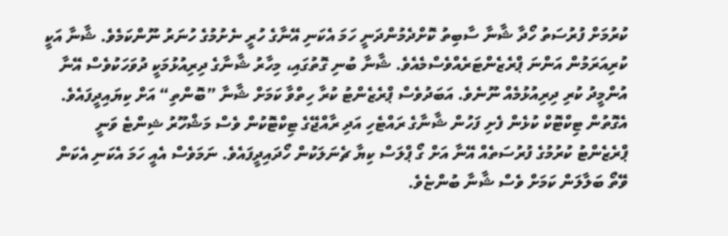ކުރުމަށް ފުރުސަތު ހޯދާ ޝާނާ ސާބިތު ކޮށްދެމުންދަނީ ހަމަ އެކަނި އޭނާގެ ހުރީ ނެށުމުގެ ހުނަރު ނޫންކަމެވެ. ޝާނާ އަކީ ކުރިއަރަމުން އަންނަ ޕްރެޒެންޓަރެއްވެސްމެއެވެ. ޝާނާ ބުނި ގޮތުގައި، މިހާރު ޝާނާގެ ދިރިއުޅުމަކީ ދުވަހަކުވެސް އޭނާ އުންމީދު ކުރި ދިރިއުޅުމެއް ނޫނެވެ. އަބަދުވެސް ޕްރެޒެންޓު ކުރާ ހިތްވާ ކަމަށް ޝާނާ ”ބޮންތި“ އަށް ކިޔައިދީފައެވެ. އެގޮތުން ޓިކްޓޮކް ކުޅެން ފެށި ފަހުން ޝާނާގެ ރައްޓެހި އަދި ރާއްޖޭގެ ޓިކްޓޮކުން ވެސް މަޝްހޫރު ޝިންޓެ ވަނީ ޕްރެޒެންޓު ކުރުމުގެ ފުރުސަތެއް އޭނާ އަށް ގޯ ޕްލަސް ކިޔާ ޗެނަލަކުން ހޯދައިދީފައެވެ. ނަމަވެސް އެއީ ހަމަ އެކަނި އެކަން ވޭތޯ ބަލާލަން ކަމަށް ވެސް ޝާނާ ބުންޏެވެ.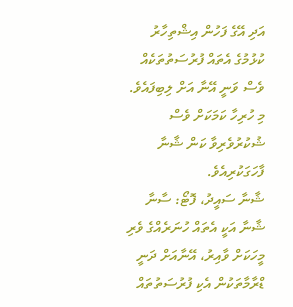އަދި އޭގެ ފަހުން އިޝްތިހާރު ކުޅުމުގެ އެތައް ފުރުސަތުތަކެއް ވެސް ވަނީ އޭނާ އަށް ލިބިފައެވެ. މި ހުރިހާ ކަމަކަށް ވެސް ޝުކުރުވެރިވާ ކަން ޝާނާ ފާހަގަކުރިއެވެ.
ޝާނާ ސައީދު، ފޮޓޯ: ސާނާ
ޝާނާ އަކީ އެތައް ހުނަރެއްގެ ވެރި މީހަކަށް ވާއިރު، އޭނާއަށް ދަނީ ޑްރާމާތަކުން އެކި ފުރުސަތުތައް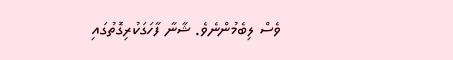ވެސް ލިބެމުންނެވެ. ޝާނާ ފާހަގަކުރިގޮތުގައި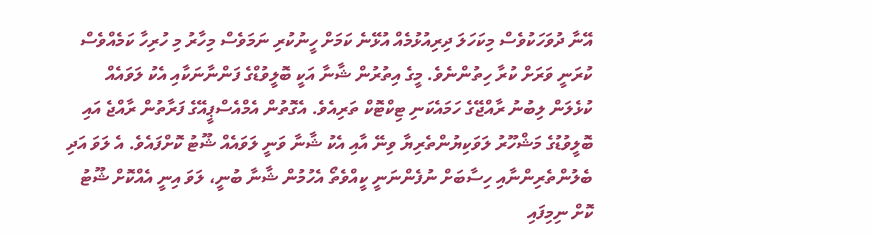އޭނާ ދުވަހަކުވެސް މިކަހަލަ ދިރިއުޅުމެއް އުޅޭނެ ކަމަށް ހީނުކުރި ނަމަވެސް މިހާރު މި ހުރިހާ ކަމެއްވެސް ކުރަނީ ވަރަށް ކުރާ ހިތުންނެވެ. މީގެ އިތުރުން ޝާނާ އަކީ ބޮލީވުޑްގެ ފަންނާނަކާއި އެކު ލަވައެއް ކުޅެލަން ލިބުނު ރާއްޖޭގެ ހަމައެކަނި ޓިކްޓޮކް ތަރިއެވެ. އެގޮތުން އެމްއެސްޕީއޭގެ ފަރާތުން ރާއްޖެ އައި ބޮލީވުޑުގެ މަޝްހޫރު ލަވަކިޔުންތެރިޔާ ވިނޭ އާއި އެކު ޝާނާ ވަނީ ލަވައެއް ޝޫޓު ކޮށްފައެވެ. އެ ލަވަ އަދި ބެލުންތެރިންނާއި ހިސާބަށް ނުފެންނަނީ ކީއްވެތޯ އެހުމުން ޝާނާ ބުނީ، ލަވަ އިނީ އެއްކޮށް ޝޫޓު ކޮށް ނިމިފައި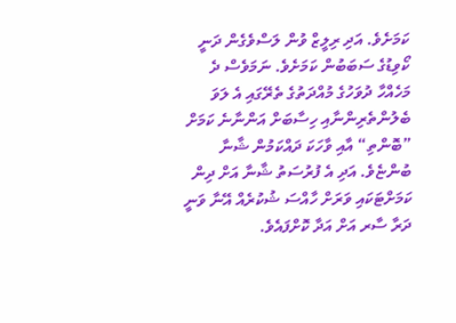ކަމަށެވެ. އަދި ރިލީޒް ވުން ލަސްވެގެން ދަނީ ކޯވިޑުގެ ސަބަބުން ކަމަށެވެ. ނަމަވެސް ދެ މަހެއްހާ ދުވަހުގެ މުއްދަތުގެ ތެރޭގައި އެ ލަވަ ބެލުންތެރިންނާއި ހިސާބަށް އަންނާނެ ކަމަށް ”ބޮންތި“ އާއި ވާހަކަ ދައްކަމުން ޝާނާ ބުންޏެވެ. އަދި އެ ފުރުސަތު ޝާނާ އަށް ދިން ކަމަށްޓަކައި ވަރަށް ހާއްސަ ޝުކުރެއް އޭނާ ވަނީ ދަރާ ސާރ އަށް އަދާ ކޮށްފައެވެ.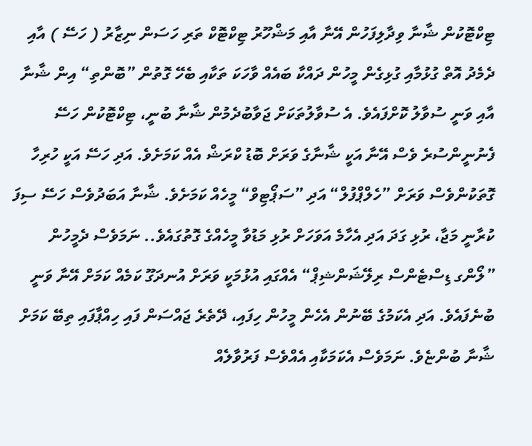ޓިކްޓޮކުން ޝާނާ ވިދާލިފަހުން އޭނާ އާއި މަޝްހޫރު ޓިކްޓޮކް ތަރި ހަސަން ނިޒާރު ( ހަސޭ ) އާއި ދެމެދު އޮތް ގުޅުމާއި ގުޅިގެން މީހުން ދައްކާ ބައެއް ވާހަކަ ތަކާއި ބެހޭ ގޮތުން ”ބޮންތި“ އިން ޝާނާ އާއި ވަނީ ސުވާލު ކޮށްފައެވެ. އެ ސުވާލުތަކަށް ޖަވާބުދެމުން ޝާނާ ބުނީ، ޓިކްޓޮކުން ހަސޭ ފެނުނީންސުރެ ވެސް އޭނާ އަކީ ޝާނާގެ ވަރަށް ބޮޑު ކްރަޝް އެއް ކަމަށެވެ. އަދި ހަސޭ އަކީ ހުރިހާ ގޮތަކުންވެސް ވަރަށް ”ހެލްޕްފުލް“ އަދި ”ސަޕޯޓިވް“ މީހެއް ކަމަށެވެ. ޝާނާ އަބަދުވެސް ހަސޭ ސިފަ ކުރާނީ މަޖާ، ރުޅި ގަދަ އަދި އެހާމެ އަވަހަށް ރުޅި މަޑުވާ މީހެއްގެ ގޮތުގައެވެ.. ނަމަވެސް ދެމީހުން ”ލޯންގ ޑިސްޓެންސް ރިލޭޝަންޝިޕް“ އެއްގައި އުޅުމަކީ ވަރަށް އުނދަގޫ ކަމެއް ކަމަށް އޭނާ ވަނީ ބުނެފައެވެ. އަދި އެކަމުގެ ބޭނުން އެހެން މީހުން ހިފައި، ދޭތެރެ ޖައްސަން ފައި ހިއްޕާފައި ތިބޭ ކަމަށް ޝާނާ ބުންޏެވެ. ނަމަވެސް އެކަމަކާއި އެއްވެސް ފަރުވާލެއް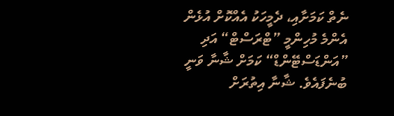ނެތް ކަމަށާއި، ދެމީހަކު އެއްކޮށް އުޅެން އެންމެ މުހިންމީ ”ޓްރަސްޓް“ އަދި ”އަންޑަސްޓޭންޑް“ ކަމަށް ޝާނާ ވަނީ ބުނެފައެވެ. ޝާނާ އިތުރަށް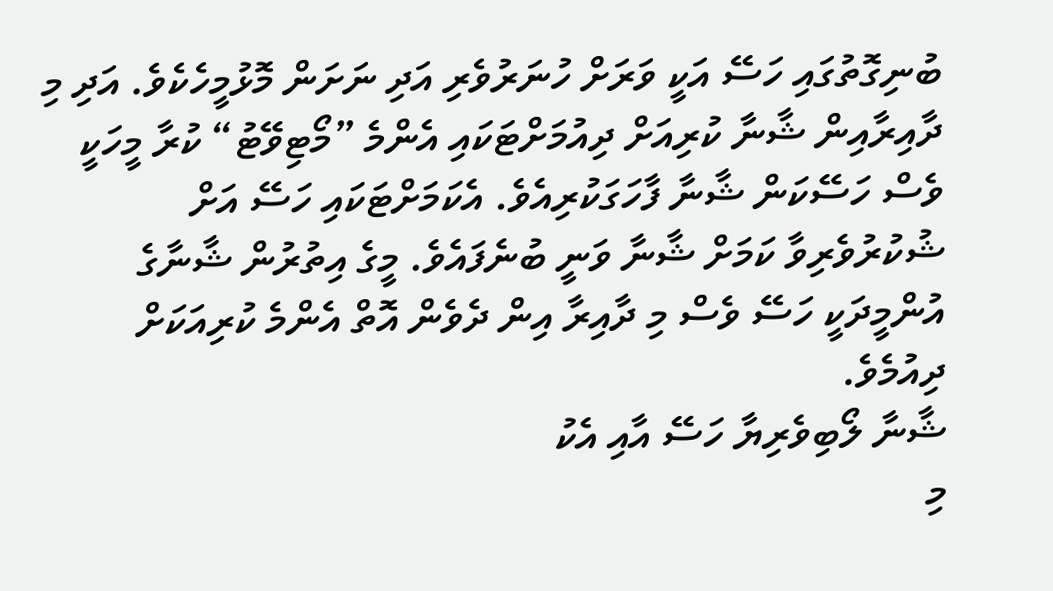ބުނިގޮތުގައި ހަސޭ އަކީ ވަރަށް ހުނަރުވެރި އަދި ނަށަން މޮޅުމީހެކެވެ. އަދި މި ދާއިރާއިން ޝާނާ ކުރިއަށް ދިއުމަށްޓަކައި އެންމެ ”މޯޓިވޭޓު“ ކުރާ މީހަކީ ވެސް ހަސޭކަން ޝާނާ ފާހަގަކުރިއެވެ. އެކަމަށްޓަކައި ހަސޭ އަށް ޝުކުރުވެރިވާ ކަމަށް ޝާނާ ވަނީ ބުނެފައެވެ. މީގެ އިތުރުން ޝާނާގެ އުންމީދަކީ ހަސޭ ވެސް މި ދާއިރާ އިން ދެވެން އޮތް އެންމެ ކުރިއަކަށް ދިއުމެވެ.
ޝާނާ ލޯބިވެރިޔާ ހަސޭ އާއި އެކު
މި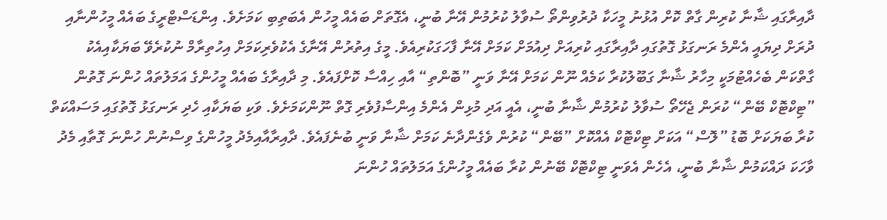ދާއިރާގައި ޝާނާ ކުރިން ގާތް ކޮށް އުޅުނު މީހަކާ ދުރުވިންތޯ ސުވާލު ކުރުމުން އޭނާ ބުނީ، އެގޮތަށް ބައެއް މީހުން އެބަތިބި ކަމަށެވެ. އިންޑަސްޓްރީގެ ބައެއް މީހުންނާއި ދުރަށް ދިޔައީ އެންމެ ރަނގަޅު ގޮތުގައި ދާއިރާގައި ކުރިއަށް ދިއުމަށް ކަމަށް އޭނާ ފާހަގަކުރިއެވެ. މީގެ އިތުރުން އޭނާގެ އެކުވެރިކަމަށް އިހުތިރާމް ނުކުރެވޭ ބަޔަކާއިއެކު ގާތްކަން ބެހެއްޓުމަކީ މިހާރު ޝާނާ ގަބޫލުކުރާ ކަމެއް ނޫން ކަމަށް އޭނާ ވަނީ ”ބޮންތި“ އާއި ހިއްސާ ކޮށްފައެވެ. މި ދާއިރާގެ ބައެއް މީހުންގެ އަމަލުތައް ހުންނަ ގޮތުން ”ޓިކްޓޮކް ބޭން“ ކުރަން ޖެހޭތޯ ސުވާލު ކުރުމުން ޝާނާ ބުނީ، އެއީ އަދި މުޅިން އެންމެ އިންސާފުވެރި ގޮތް ނޫންކަމަށެވެ. ވަކި ބަޔަކާއި ހެދި ރަނގަޅު ގޮތުގައި މަސައްކަތް ކުރާ ބަޔަކަށް ބޮޑު ”ލޮސް“ އަކަށް ޓިކްޓޮކް އެއްކޮށް ”ބޭން“ ކުރުން ވެގެންދާނެ ކަމަށް ޝާނާ ވަނީ ބުނެފައެވެ. ދާއިރާއާއިމެދު މީހުންގެ ވިސްނުން ހުންނަ ގޮތާއި މެދު ވާހަކަ ދައްކަމުން ޝާނާ ބުނީ، އެހެން އެވަނީ ޓިކްޓޮކް ބޭނުން ކުރާ ބައެއް މީހުންގެ އަމަލުތައް ހުންނަ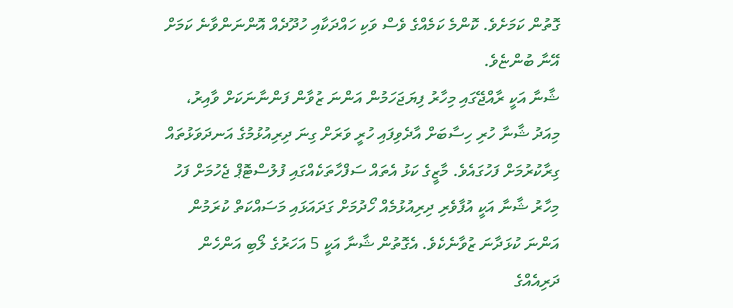ގޮތުން ކަމަށެވެ. ކޮންމެ ކަމެއްގެ ވެސް ވަކި ހައްދަކާއި ހުދޫދެއް އޮންނަންވާނެ ކަމަށް އޭނާ ބުންޏެވެ.
ޝާނާ އަކީ ރާއްޖޭގައި މިހާރު ފިޔަޖަހަމުން އަންނަ ޒުވާން ފަންނާނަކަށް ވާއިރު، މިއަދު ޝާނާ ހުރި ހިސާބަށް އާދެވިފައި ހުރީ ވަރަށް ގިނަ ދިރިއުޅުމުގެ އަނދަވަޅުތައް ގިރާކުރުމަށް ފަހުގައެވެ. މާޒީގެ ކަޅު އެތައް ސަފްހާތަކެއްގައި ފުލުސްޓޮޕް ޖެހުމަށް ފަހު މިހާރު ޝާނާ އަކީ އުފާވެރި ދިރިއުޅުމެއް ހޯދުމަށް ގަދައަޅައި މަސައްކަތް ކުރަމުން އަންނަ ކުޅަދާނަ ޒުވާނެކެވެ. އެގޮތުން ޝާނާ އަކީ 5 އަހަރުގެ ލޯބި އަންހެން ދަރިއެއްގެ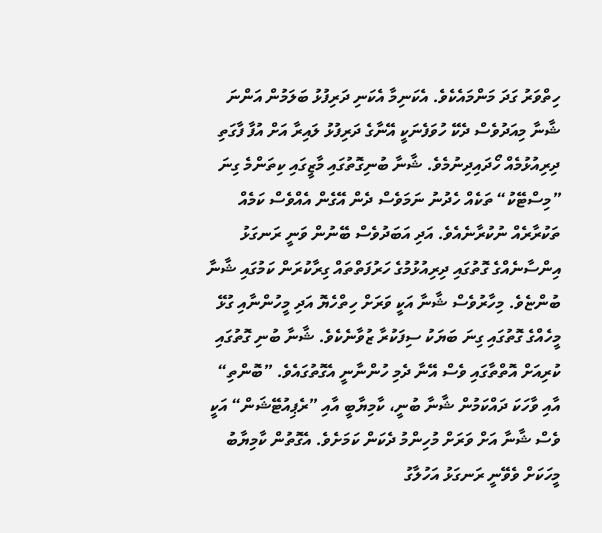ހިތްވަރު ގަދަ މަންމައެކެވެ. އެކަނިމާ އެކަނި ދަރިފުޅު ބަލަމުން އަންނަ ޝާނާ މިއަދުވެސް ދެކޭ ހުވަފެނަކީ އޭނާގެ ދަރިފުޅު ލައިރާ އަށް އުފާ ފާގަތި ދިރިއުޅުމެއް ހޯދައިދިނުމެވެ. ޝާނާ ބުނިގޮތުގައި މާޒީގައި ކިތަންމެ ގިނަ ”މިސްޓޭކު“ ތަކެއް ހެދުނު ނަމަވެސް ދެން އޭގެން އެއްވެސް ކަމެއް ތަކުރާރެއް ނުކުރާނެއެވެ. އަދި އަބަދުވެސް ބޭނުން ވަނީ ރަނގަޅު އިންސާނެއްގެ ގޮތުގައި ދިރިއުޅުމުގެ ހަރުފަތްތައް ގިރާކުރަން ކަމުގައި ޝާނާ ބުންޏެވެ. މިހާރުވެސް ޝާނާ އަކީ ވަރަށް ހިތްހެޔޮ އަދި މީހުންނާއި ގުޅޭ މީހެއްގެ ގޮތުގައި ގިނަ ބަޔަކު ސިފަކުރާ ޒުވާނެކެވެ. ޝާނާ ބުނި ގޮތުގައި ކުރިއަށް އޮތްތާގައި ވެސް އޭނާ ދެމި ހުންނާނީ އެގޮތުގައެވެ. ”ބޮންތި“ އާއި ވާހަކަ ދައްކަމުން ޝާނާ ބުނީ، ކާމިޔާބީ އާއި ”ރެޕިއުޓޭޝަން“ އަކީ ވެސް ޝާނާ އަށް ވަރަށް މުހިންމު ދެކަން ކަމަށެވެ. އެގޮތުން ކާމިޔާބު މީހަކަށް ވެވޭނީ ރަނގަޅު އަހުލާގު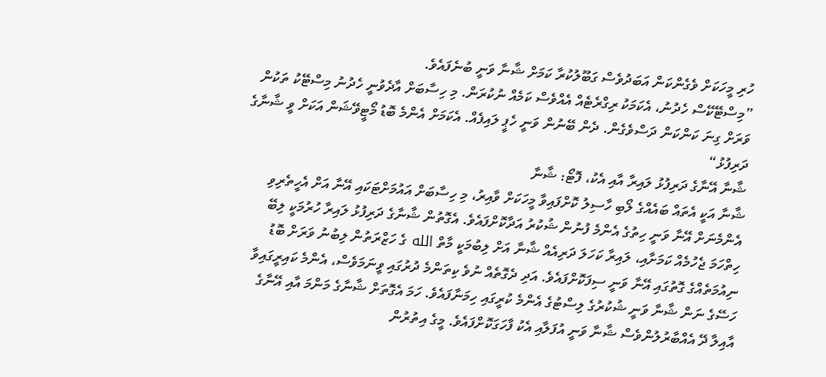ހުރި މީހަކަށް ވެގެންކަން އަބަދުވެސް ގަބޫލުކުރާ ކަމަށް ޝާނާ ވަނީ ބުނެފައެވެ.
”މިސްޓޭކޭސް ހެދުނު، އެކަމަކު ރިގްރެޓެއް އެއްވެސް ކަމެއް ނުކުރަން. މި ހިސާބަށް އާދެވުނީ ހެދުނު މިސްޓޭކު ތަކުން ވަރަށް ގިނަ ކަންކަން ދަސްވެގެން. ދެން ބޭނުން ވަނީ ހެޕީ ލައިފެއް. އެކަމަށް އެންމެ ބޮޑު މޯޓީވޭޝަން އަކަށް ވީ ޝާނާގެ ދަރިފުޅު“
ޝާނާ އޭނާގެ ދަރިފުޅު ލައިރާ އާއި އެކު، ފޮޓޯ: ޝާނާ
ޝާނާ އަކީ އެތައް ބައެއްގެ ލޯބި ހާސިލު ކޮށްފައިވާ މީހަކަށް ވާއިރު، މި ހިސާބަށް އައުމަށްޓަކައި އޭނާ އަށް އެހީތެރިވި އެންމެނަށް އޭނާ ވަނީ ހިތުގެ އެންމެ ފުނުން ޝުކުރު އަދާކޮށްފައެވެ. އެގޮތުން ޝާނާގެ ދަރިފުޅު ލައިރާ ހުރުމަކީ ލިބޭ ހިތްހަމަ ޖެހުމެއް ކަމަށާއި، ލައިރާ ކަހަލަ ދަރިއެއް ޝާނާ އަށް ލިބުމަކީ މާތް الله ގެ ހަޒްރަތުން ލިބުނު ވަރަށް ބޮޑު ނިއުމަތެއްގެ ގޮތުގައި އޭނާ ވަނީ ސިފަކޮށްފައެވެ. އަދި ދެގޮތެއް ނުވެ ކިތަންމެ ދުރުގައި ވީނަމަވެސް، އެންމެ ކައިރީގައިވާ ހަސޭގެ ނަން ޝާނާ ވަނީ ޝުކުރުގެ ލިސްޓުގެ އެންމެ ކުރީގައި ހިމަނާފައެވެ. ހަމަ އެގޮތަށް ޝާނާގެ މަންމަ އާއި އޭނާގެ އާއިލާ ދޭ އެއްބާރުލުންވެސް ޝާނާ ވަނީ އުފަލާއި އެކު ފާހަގަކޮށްފައެވެ. މީގެ އިތުރުން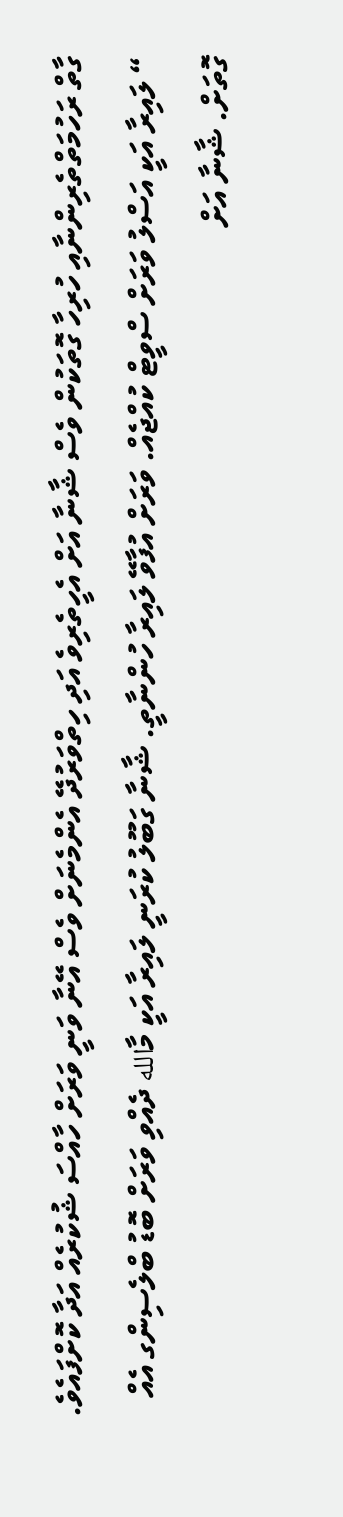ގާތް ރަހުމަތްތެރިންނާއި ހުރިހާ ގޮތަކުން ވެސް ޝާނާ އަށް އެހީތެރިވެ އަދި ހިތްވަރުދޭ އެންމެނަށް ވެސް އޭނާ ވަނީ ވަރަށް ހާއްސަ ޝުކުރެއް އަދާ ކޮށްފައެވެ.
“ ލައިރާ އަކީ އަސްލު ވަރަށް ސްވީޓް ކުއްޖެއް. ވަރަށް އުފާވޭ ލައިރާ ހުންނާތީ. ޝާނާ ގަބޫލު ކުރަނީ ލައިރާ އަކީ މާالله ދެއްވި ވަރަށް ބޮޑު ބްލެސިންގ އެއް ގޮތަށް. ޝާނާ އަށް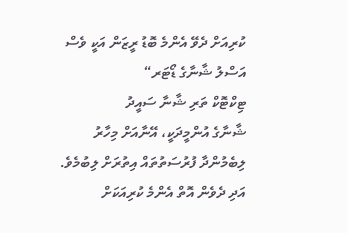ކުރިއަށް ދެވޭ އެންމެ ބޮޑު ރީޒަން އަކީ ވެސް އަސްލު ޝާނާގެ ޑޯޓަރ“
ޓިކްޓޮކް ތަރި ޝާނާ ސައީދު
ޝާނާގެ އުންމީދަކީ، އޭނާއަށް މިހާރު ލިބެމުންދާ ފުރުސަތުތައް އިތުރަށް ލިބުމެވެ. އަދި ދެވެން އޮތް އެންމެ ކުރިއަކަށް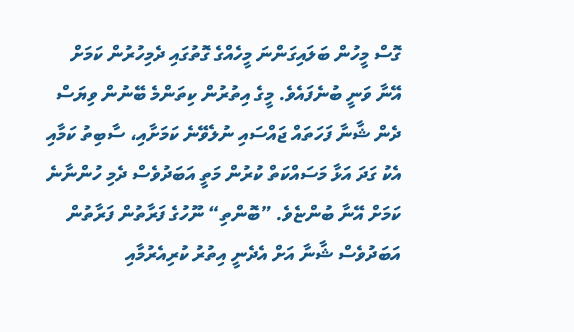ގޮސް މީހުން ބަލައިގަންނަ މީހެއްގެ ގޮތުގައި ދެމިހުރުން ކަމަށް އޭނާ ވަނީ ބުނެފައެވެ. މީގެ އިތުރުން ކިތަންމެ ބޭނުން ވިޔަސް ދެން ޝާނާ ފަހަތައް ޖައްސައި ނުލެވޭނެ ކަމަށާއި، ސާބިތު ކަމާއި އެކު ގަދަ އަޅާ މަސައްކަތް ކުރުން މަތީ އަބަދުވެސް ދެމި ހުންނާނެ ކަމަށް އޭނާ ބުންޏެވެ. ”ބޮންތި“ ނޫހުގެ ފަރާތުން ފަރާތުން އަބަދުވެސް ޝާނާ އަށް އެދެނީ އިތުރު ކުރިއެރުމާއި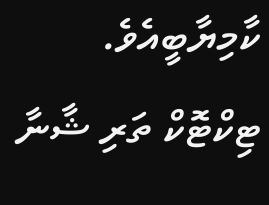ކާމިޔާބީއެވެ.
ޓިކްޓޮކް ތަރި ޝާނާ